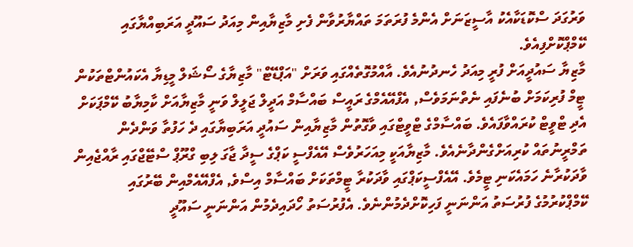ވަރުގަދަ ސްކޮޑަކާއެކު އާސީޒަނަށް އެންމެ ފުރަތަމަ ތައްޔާރުވާން ފެށި މާޒިޔާއިން މިއަދު ސައޫދީ އަރަބިއްޔާގައި ކޭމްޕްކޮށްފިއެވެ.
މާޒިޔާ ސައުދީއަށް ފުރީ މިއަދު ހެނދުނުއެވެ. އާއްމުގޮތެއްގައި ވަރަށް "އަޕްޑޭޓް" މާޒިޔާގެ ސޯޝަލް މީޑިޔާ އެކައުންޓްތަކުން ޓީމް ފުރިކަމަށް ބުނެފައި ނެތްނަމަވެސް, އެފްއޭއެމްގެ ރައީސް ބައްސާމް އަދީލް ޖަލީލް ވަނީ މާޒިޔާއަށް ކާމިޔާބު ކޭމްޕަކަށް އެދި ޓްވީޓް ކުރައްވާފައެވެ. ބައްސާމްގެ ޓްވީޓްގައި ވާގޮތުން މާޒިޔާއިން ސައުދީ އަރަބިޔާގައި ދެ ހަފުތާ ވަންދެން ތަމްރީނުތައް ކުރިއަށްގެންދާނެއެވެ. މާޒިޔާއަކީ މިއަހަރުވެސް އޭއެފްސީ ކަޕްގެ ސީދާ ޖާގަ ލިބި ގްރޫޕް ސްޓޭޖްގައި ރާއްޖެއިން ވާދަކުރާނެ ހަމައެކަނި ޓީމެވެ. އޭއެފްސީކަޕްގައި ވާދަކުރާ ޓީމްތަކަށް ބައްސާމް އިސްވެ, އެފްއޭއެމްއިން ބޭރުގައި ކޭމްޕްކުރުމުގެ ފުރުސަތު އަންނަނީ ފަހިކޮށްދެމުންނެވެ. އެފުރުސަތު ހޯދައިދެމުން އަންނަނީ ސައޫދީ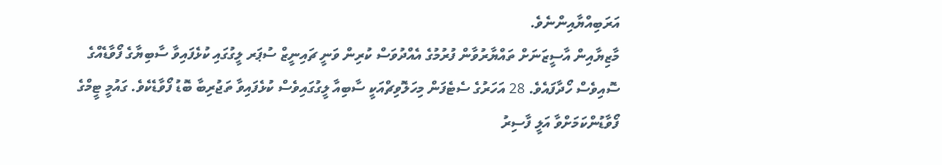އަރަބިއްޔާއިންނެވެ.
މާޒިޔާއިން އާސީޒަނަށް ތައްޔާރުވާން ފުރުމުގެ އެއްދުވަސް ކުރިން ވަނީ ޗައިނީޒް ސުޕަރ ލީގުގައި ކުޅެފައިވާ ސާބިޔާގެ ފޯވާޑެއްގެ ސޮއިވެސް ހޯދާފައެވެ. 28 އަހަރުގެ ސެޓެފަން މިހަލޮވިޗްއަކީ ސާބިއާ ލީގުގައިވެސް ކުޅެފައިވާ ތަޖުރިބާ ބޮޑު ފޯވާޑެކެވެ. ގައުމީ ޓީމްގެ ފޯވާޑުންކަމަށްވާ އަލީ ފާސިރު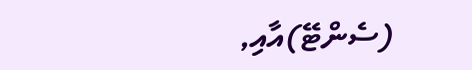(ސެންޓޭ)އާއި,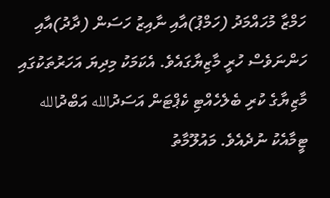ހަމްޒާ މުހައްމަދު (ހަމްޕު)އާއި ނާއިޒު ހަސަން (ދާދު)އާއި ހަންނަވެސް ހުރީ މާޒިޔާގައެވެ. އެކަމަކު މިދިޔަ އަހަރުތަކުގައި މާޒިޔާގެ ކުރި ބެލެހެއްޓި ކެޕްޓަން އަސަދުالله އަބްދުالله ޓީމާއެކު ނުދެއެވެ. މައުލޫމާތު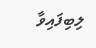ލިބިފައިވާ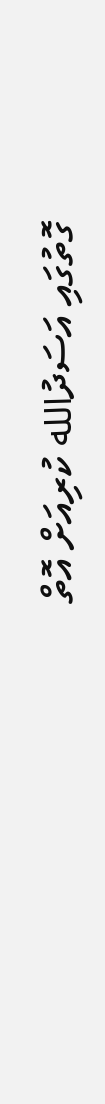ގޮތުގައި އަސަދުالله ކުރިއަށް އޮތް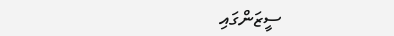ސީޒަންގައި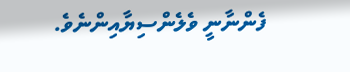ފެންނާނީ ވެލެންސިޔާއިންނެވެ.